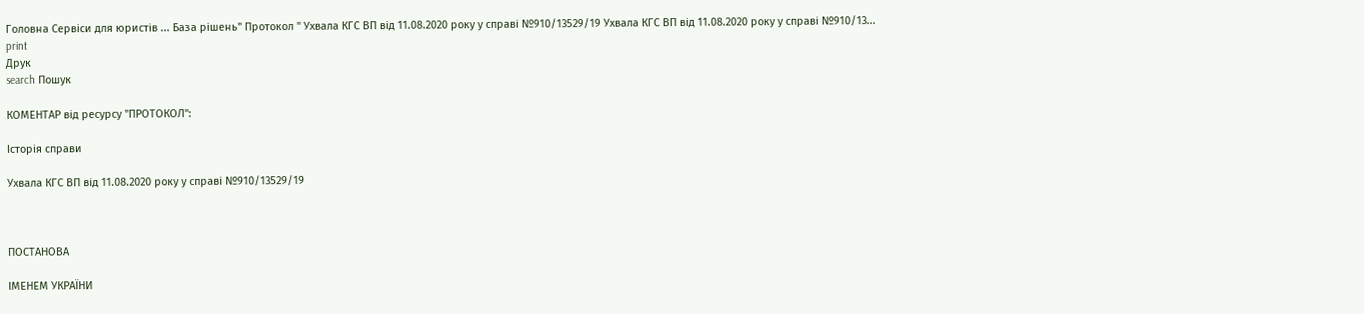Головна Сервіси для юристів ... База рішень" Протокол " Ухвала КГС ВП від 11.08.2020 року у справі №910/13529/19 Ухвала КГС ВП від 11.08.2020 року у справі №910/13...
print
Друк
search Пошук

КОМЕНТАР від ресурсу "ПРОТОКОЛ":

Історія справи

Ухвала КГС ВП від 11.08.2020 року у справі №910/13529/19



ПОСТАНОВА

ІМЕНЕМ УКРАЇНИ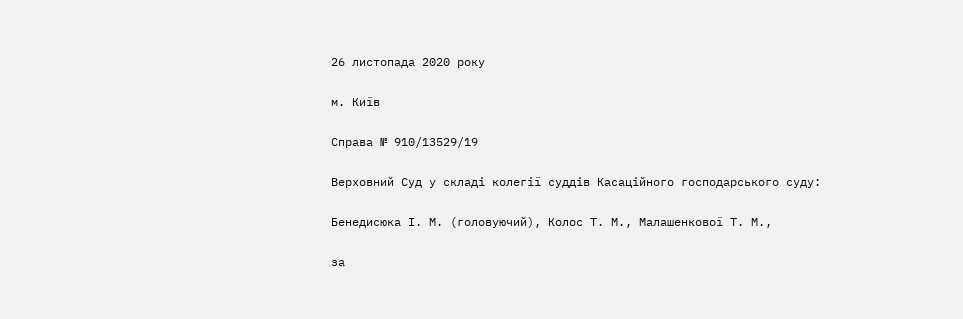26 листопада 2020 року

м. Київ

Справа № 910/13529/19

Верховний Суд у складі колегії суддів Касаційного господарського суду:

Бенедисюка І. М. (головуючий), Колос Т. М., Малашенкової Т. М.,

за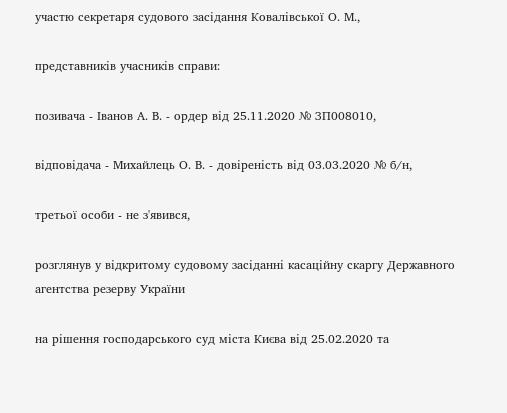участю секретаря судового засідання Ковалівської О. М.,

представників учасників справи:

позивача - Іванов А. В. - ордер від 25.11.2020 № ЗП008010,

відповідача - Михайлець О. В. - довіреність від 03.03.2020 № б/н,

третьої особи - не з'явився,

розглянув у відкритому судовому засіданні касаційну скаргу Державного агентства резерву України

на рішення господарського суд міста Києва від 25.02.2020 та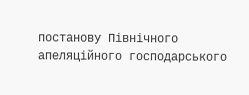постанову Північного апеляційного господарського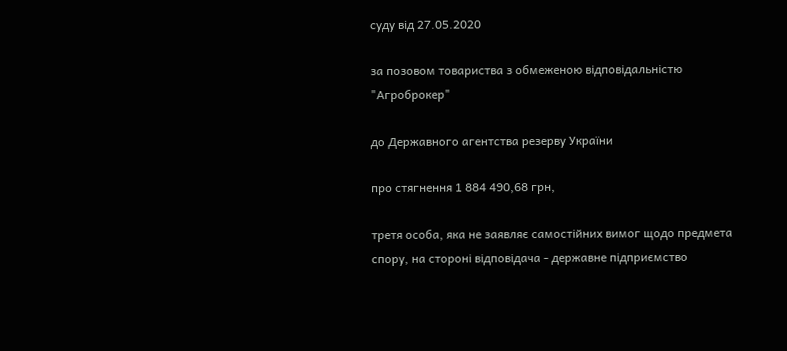суду від 27.05.2020

за позовом товариства з обмеженою відповідальністю "Агроброкер"

до Державного агентства резерву України

про стягнення 1 884 490,68 грн,

третя особа, яка не заявляє самостійних вимог щодо предмета спору, на стороні відповідача - державне підприємство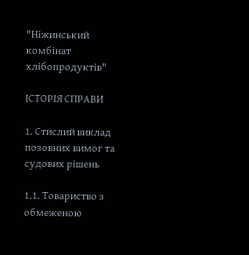"Ніжинський комбінат хлібопродуктів"

ІСТОРІЯ СПРАВИ

1. Стислий виклад позовних вимог та судових рішень

1.1. Товариство з обмеженою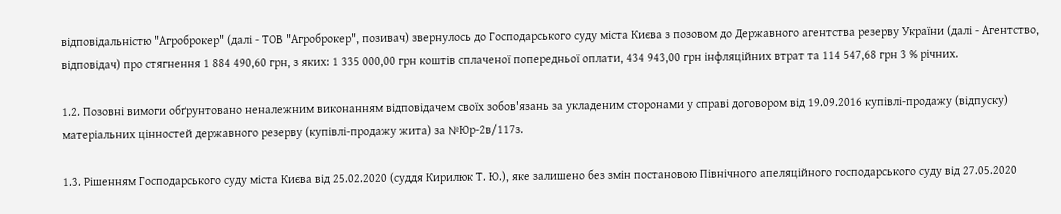відповідальністю "Агроброкер" (далі - ТОВ "Агроброкер", позивач) звернулось до Господарського суду міста Києва з позовом до Державного агентства резерву України (далі - Агентство, відповідач) про стягнення 1 884 490,60 грн, з яких: 1 335 000,00 грн коштів сплаченої попередньої оплати, 434 943,00 грн інфляційних втрат та 114 547,68 грн 3 % річних.

1.2. Позовні вимоги обґрунтовано неналежним виконанням відповідачем своїх зобов'язань за укладеним сторонами у справі договором від 19.09.2016 купівлі-продажу (відпуску) матеріальних цінностей державного резерву (купівлі-продажу жита) за №Юр-2в/117з.

1.3. Рішенням Господарського суду міста Києва від 25.02.2020 (суддя Кирилюк Т. Ю.), яке залишено без змін постановою Північного апеляційного господарського суду від 27.05.2020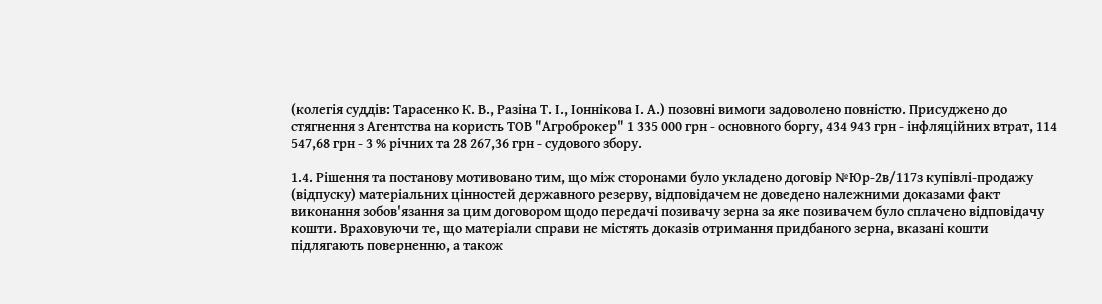(колегія суддів: Тарасенко К. В., Разіна Т. І., Іоннікова І. А.) позовні вимоги задоволено повністю. Присуджено до стягнення з Агентства на користь ТОВ "Агроброкер" 1 335 000 грн - основного боргу, 434 943 грн - інфляційних втрат, 114 547,68 грн - 3 % річних та 28 267,36 грн - судового збору.

1.4. Рішення та постанову мотивовано тим, що між сторонами було укладено договір №Юр-2в/117з купівлі-продажу (відпуску) матеріальних цінностей державного резерву, відповідачем не доведено належними доказами факт виконання зобов'язання за цим договором щодо передачі позивачу зерна за яке позивачем було сплачено відповідачу кошти. Враховуючи те, що матеріали справи не містять доказів отримання придбаного зерна, вказані кошти підлягають поверненню, а також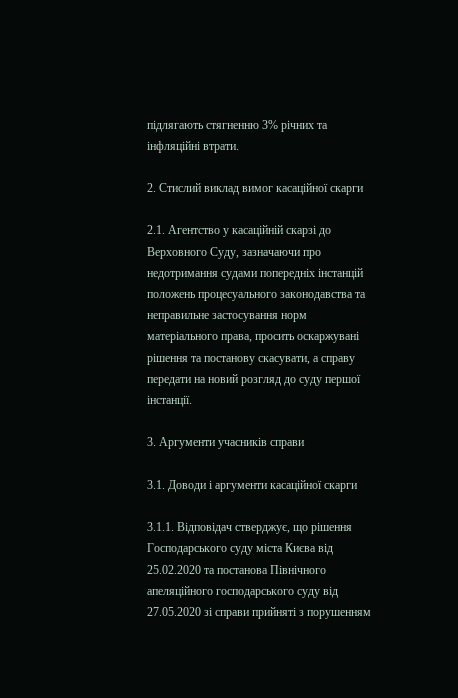підлягають стягненню 3% річних та інфляційні втрати.

2. Стислий виклад вимог касаційної скарги

2.1. Агентство у касаційній скарзі до Верховного Суду, зазначаючи про недотримання судами попередніх інстанцій положень процесуального законодавства та неправильне застосування норм матеріального права, просить оскаржувані рішення та постанову скасувати, а справу передати на новий розгляд до суду першої інстанції.

3. Аргументи учасників справи

3.1. Доводи і аргументи касаційної скарги

3.1.1. Відповідач стверджує, що рішення Господарського суду міста Києва від
25.02.2020 та постанова Північного апеляційного господарського суду від
27.05.2020 зі справи прийняті з порушенням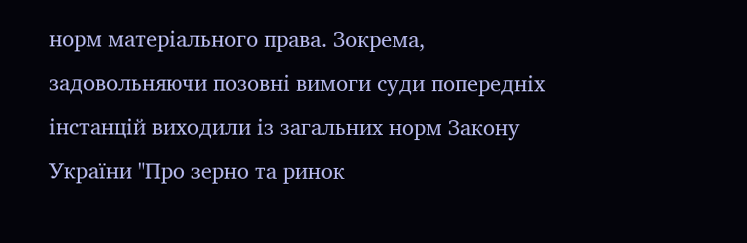норм матеріального права. Зокрема, задовольняючи позовні вимоги суди попередніх інстанцій виходили із загальних норм Закону України "Про зерно та ринок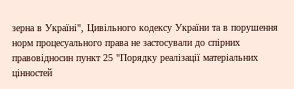зерна в Україні", Цивільного кодексу України та в порушення норм процесуального права не застосували до спірних правовідносин пункт 25 "Порядку реалізації матеріальних цінностей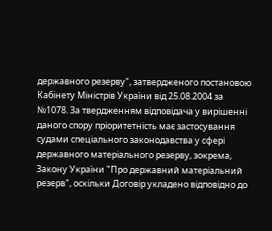державного резерву", затвердженого постановою Кабінету Міністрів України від 25.08.2004 за №1078. За твердженням відповідача у вирішенні даного спору пріоритетність має застосування судами спеціального законодавства у сфері державного матеріального резерву, зокрема, Закону України "Про державний матеріальний резерв", оскільки Договір укладено відповідно до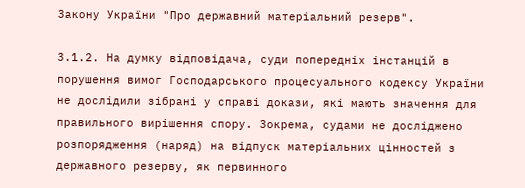Закону України "Про державний матеріальний резерв".

3.1.2. На думку відповідача, суди попередніх інстанцій в порушення вимог Господарського процесуального кодексу України не дослідили зібрані у справі докази, які мають значення для правильного вирішення спору. Зокрема, судами не досліджено розпорядження (наряд) на відпуск матеріальних цінностей з державного резерву, як первинного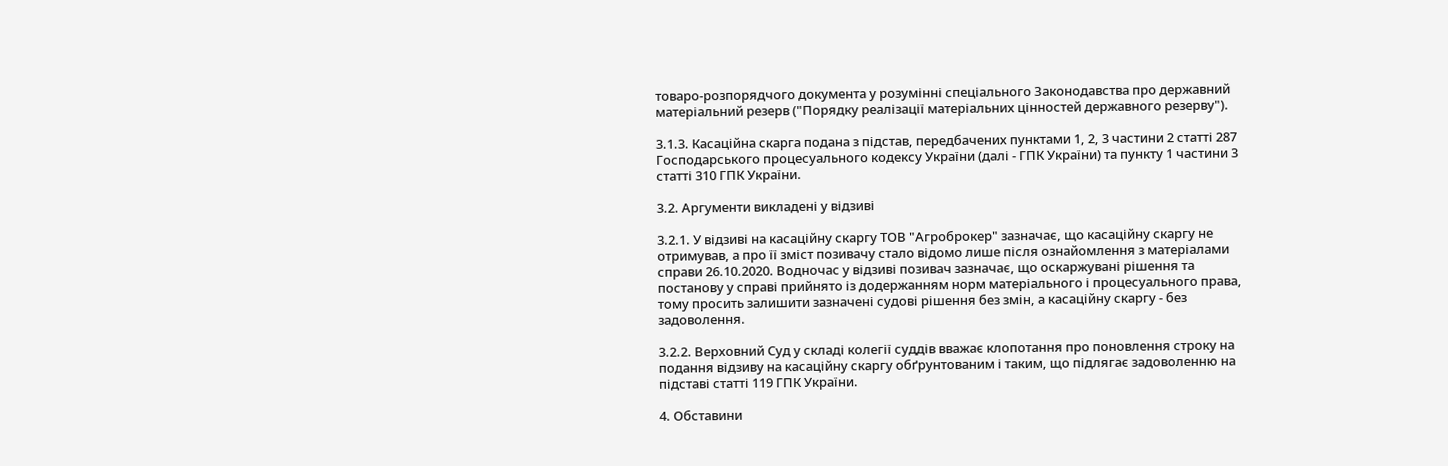товаро-розпорядчого документа у розумінні спеціального Законодавства про державний матеріальний резерв ("Порядку реалізації матеріальних цінностей державного резерву").

3.1.3. Касаційна скарга подана з підстав, передбачених пунктами 1, 2, 3 частини 2 статті 287 Господарського процесуального кодексу України (далі - ГПК України) та пункту 1 частини 3 статті 310 ГПК України.

3.2. Аргументи викладені у відзиві

3.2.1. У відзиві на касаційну скаргу ТОВ "Агроброкер" зазначає, що касаційну скаргу не отримував, а про її зміст позивачу стало відомо лише після ознайомлення з матеріалами справи 26.10.2020. Водночас у відзиві позивач зазначає, що оскаржувані рішення та постанову у справі прийнято із додержанням норм матеріального і процесуального права, тому просить залишити зазначені судові рішення без змін, а касаційну скаргу - без задоволення.

3.2.2. Верховний Суд у складі колегії суддів вважає клопотання про поновлення строку на подання відзиву на касаційну скаргу обґрунтованим і таким, що підлягає задоволенню на підставі статті 119 ГПК України.

4. Обставини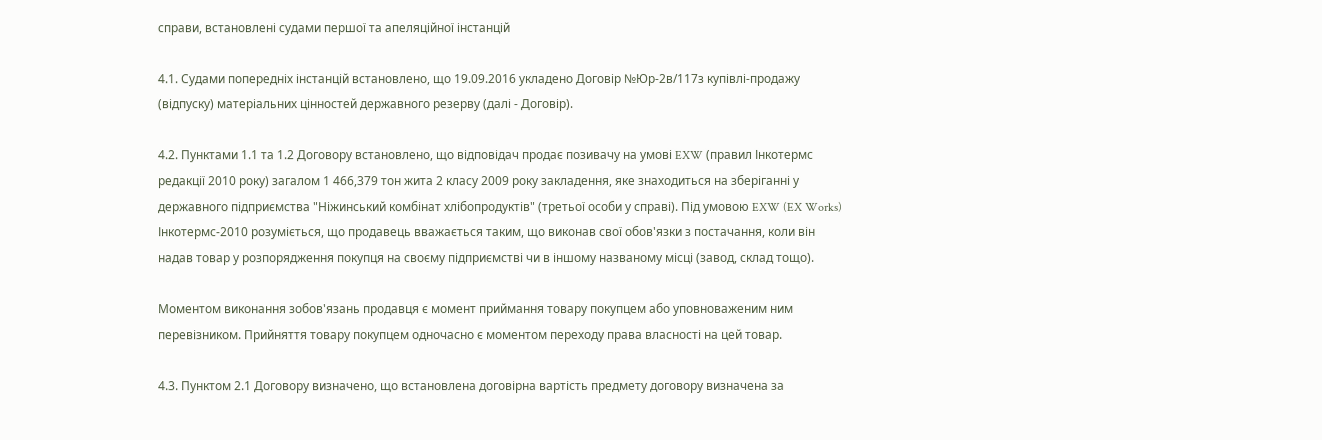справи, встановлені судами першої та апеляційної інстанцій

4.1. Судами попередніх інстанцій встановлено, що 19.09.2016 укладено Договір №Юр-2в/117з купівлі-продажу (відпуску) матеріальних цінностей державного резерву (далі - Договір).

4.2. Пунктами 1.1 та 1.2 Договору встановлено, що відповідач продає позивачу на умові EXW (правил Інкотермс редакції 2010 року) загалом 1 466,379 тон жита 2 класу 2009 року закладення, яке знаходиться на зберіганні у державного підприємства "Ніжинський комбінат хлібопродуктів" (третьої особи у справі). Під умовою EXW (EX Works) Інкотермс-2010 розуміється, що продавець вважається таким, що виконав свої обов'язки з постачання, коли він надав товар у розпорядження покупця на своєму підприємстві чи в іншому названому місці (завод, склад тощо).

Моментом виконання зобов'язань продавця є момент приймання товару покупцем або уповноваженим ним перевізником. Прийняття товару покупцем одночасно є моментом переходу права власності на цей товар.

4.3. Пунктом 2.1 Договору визначено, що встановлена договірна вартість предмету договору визначена за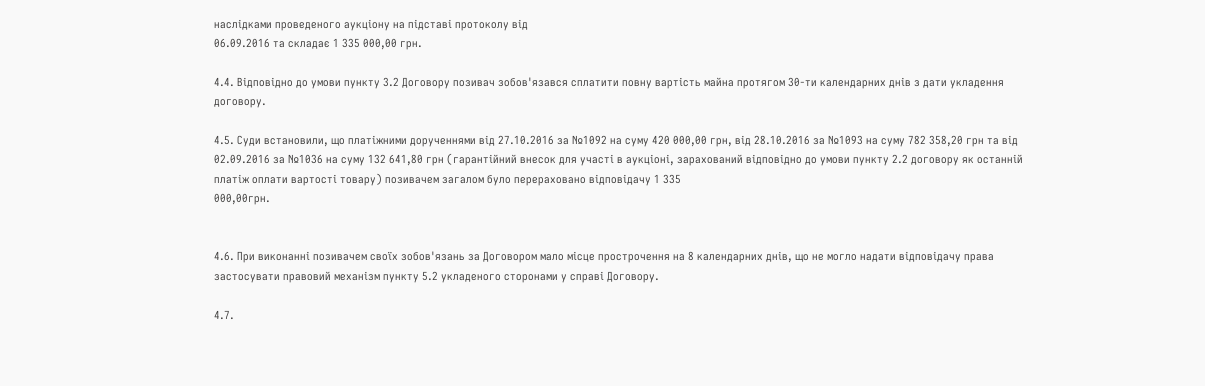наслідками проведеного аукціону на підставі протоколу від
06.09.2016 та складає 1 335 000,00 грн.

4.4. Відповідно до умови пункту 3.2 Договору позивач зобов'язався сплатити повну вартість майна протягом 30-ти календарних днів з дати укладення договору.

4.5. Суди встановили, що платіжними дорученнями від 27.10.2016 за №1092 на суму 420 000,00 грн, від 28.10.2016 за №1093 на суму 782 358,20 грн та від 02.09.2016 за №1036 на суму 132 641,80 грн (гарантійний внесок для участі в аукціоні, зарахований відповідно до умови пункту 2.2 договору як останній платіж оплати вартості товару) позивачем загалом було перераховано відповідачу 1 335
000,00грн.


4.6. При виконанні позивачем своїх зобов'язань за Договором мало місце прострочення на 8 календарних днів, що не могло надати відповідачу права застосувати правовий механізм пункту 5.2 укладеного сторонами у справі Договору.

4.7.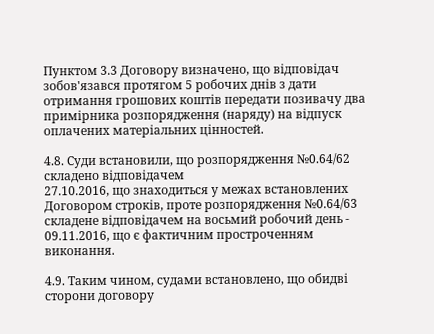Пунктом 3.3 Договору визначено, що відповідач зобов'язався протягом 5 робочих днів з дати отримання грошових коштів передати позивачу два примірника розпорядження (наряду) на відпуск оплачених матеріальних цінностей.

4.8. Суди встановили, що розпорядження №0.64/62 складено відповідачем
27.10.2016, що знаходиться у межах встановлених Договором строків, проте розпорядження №0.64/63 складене відповідачем на восьмий робочий день -
09.11.2016, що є фактичним простроченням виконання.

4.9. Таким чином, судами встановлено, що обидві сторони договору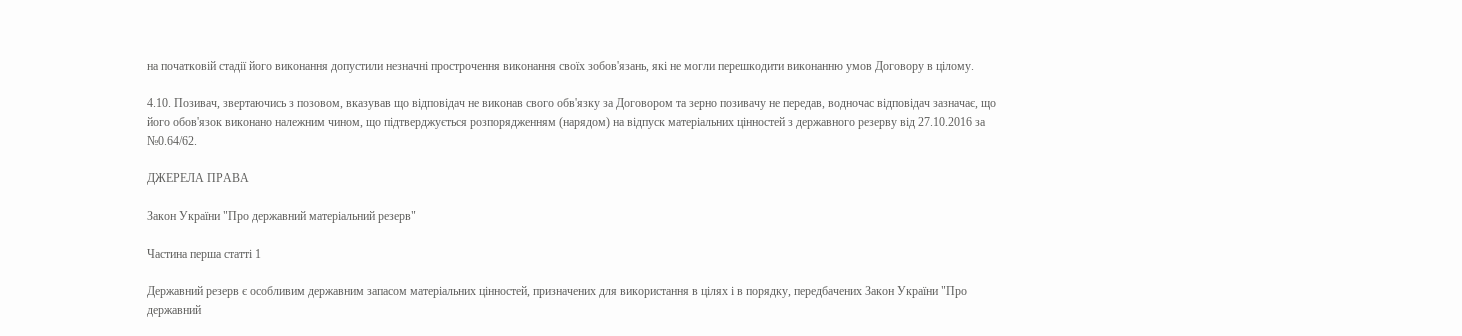на початковій стадії його виконання допустили незначні прострочення виконання своїх зобов'язань, які не могли перешкодити виконанню умов Договору в цілому.

4.10. Позивач, звертаючись з позовом, вказував що відповідач не виконав свого обв'язку за Договором та зерно позивачу не передав, водночас відповідач зазначає, що його обов'язок виконано належним чином, що підтверджується розпорядженням (нарядом) на відпуск матеріальних цінностей з державного резерву від 27.10.2016 за №0.64/62.

ДЖЕРЕЛА ПРАВА

Закон України "Про державний матеріальний резерв"

Частина перша статті 1

Державний резерв є особливим державним запасом матеріальних цінностей, призначених для використання в цілях і в порядку, передбачених Закон України "Про державний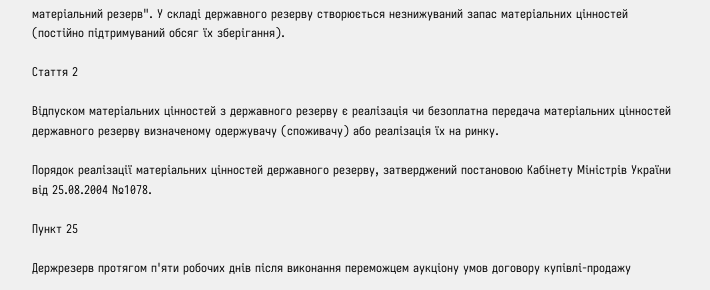матеріальний резерв". У складі державного резерву створюється незнижуваний запас матеріальних цінностей (постійно підтримуваний обсяг їх зберігання).

Стаття 2

Відпуском матеріальних цінностей з державного резерву є реалізація чи безоплатна передача матеріальних цінностей державного резерву визначеному одержувачу (споживачу) або реалізація їх на ринку.

Порядок реалізації матеріальних цінностей державного резерву, затверджений постановою Кабінету Міністрів України від 25.08.2004 №1078.

Пункт 25

Держрезерв протягом п'яти робочих днів після виконання переможцем аукціону умов договору купівлі-продажу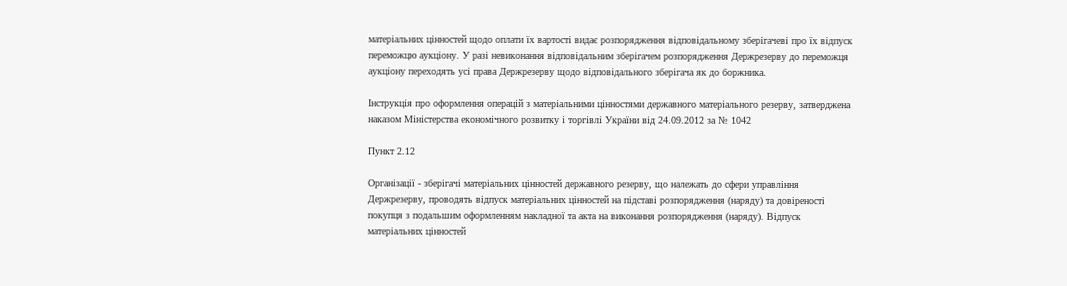матеріальних цінностей щодо оплати їх вартості видає розпорядження відповідальному зберігачеві про їх відпуск переможцю аукціону. У разі невиконання відповідальним зберігачем розпорядження Держрезерву до переможця аукціону переходять усі права Держрезерву щодо відповідального зберігача як до боржника.

Інструкція про оформлення операцій з матеріальними цінностями державного матеріального резерву, затверджена наказом Міністерства економічного розвитку і торгівлі України від 24.09.2012 за № 1042

Пункт 2.12

Організації - зберігачі матеріальних цінностей державного резерву, що належать до сфери управління Держрезерву, проводять відпуск матеріальних цінностей на підставі розпорядження (наряду) та довіреності покупця з подальшим оформленням накладної та акта на виконання розпорядження (наряду). Відпуск матеріальних цінностей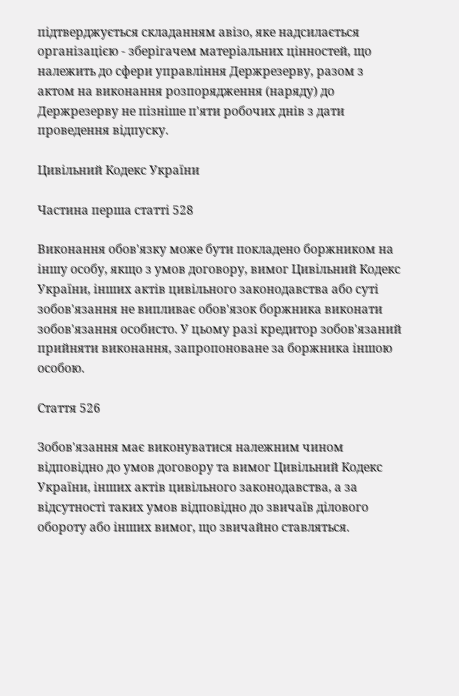підтверджується складанням авізо, яке надсилається організацією - зберігачем матеріальних цінностей, що належить до сфери управління Держрезерву, разом з актом на виконання розпорядження (наряду) до Держрезерву не пізніше п'яти робочих днів з дати проведення відпуску.

Цивільний Кодекс України

Частина перша статті 528

Виконання обов'язку може бути покладено боржником на іншу особу, якщо з умов договору, вимог Цивільний Кодекс України, інших актів цивільного законодавства або суті зобов'язання не випливає обов'язок боржника виконати зобов'язання особисто. У цьому разі кредитор зобов'язаний прийняти виконання, запропоноване за боржника іншою особою.

Стаття 526

Зобов'язання має виконуватися належним чином відповідно до умов договору та вимог Цивільний Кодекс України, інших актів цивільного законодавства, а за відсутності таких умов відповідно до звичаїв ділового обороту або інших вимог, що звичайно ставляться.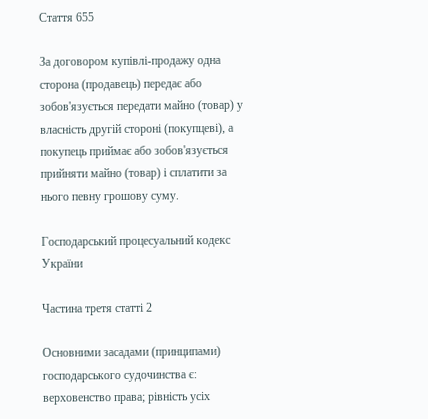Стаття 655

За договором купівлі-продажу одна сторона (продавець) передає або зобов'язується передати майно (товар) у власність другій стороні (покупцеві), а покупець приймає або зобов'язується прийняти майно (товар) і сплатити за нього певну грошову суму.

Господарський процесуальний кодекс України

Частина третя статті 2

Основними засадами (принципами) господарського судочинства є: верховенство права; рівність усіх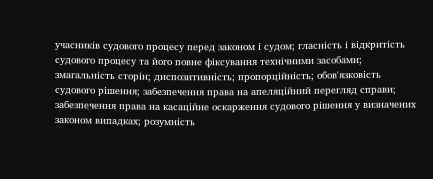учасників судового процесу перед законом і судом; гласність і відкритість судового процесу та його повне фіксування технічними засобами; змагальність сторін; диспозитивність; пропорційність; обов'язковість судового рішення; забезпечення права на апеляційний перегляд справи; забезпечення права на касаційне оскарження судового рішення у визначених законом випадках; розумність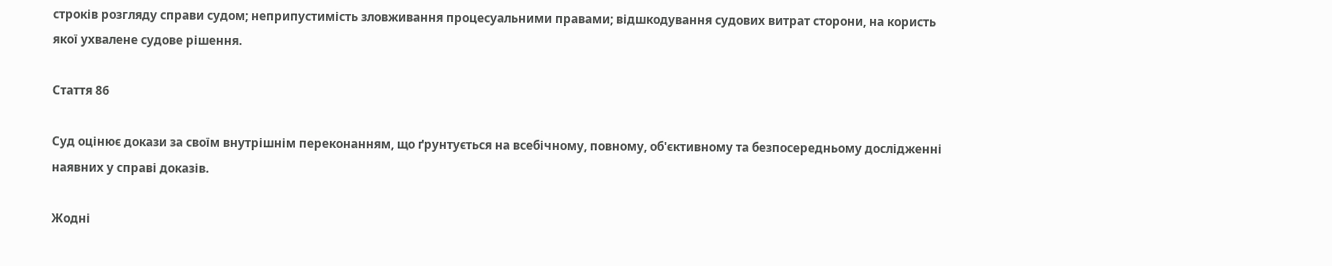строків розгляду справи судом; неприпустимість зловживання процесуальними правами; відшкодування судових витрат сторони, на користь якої ухвалене судове рішення.

Стаття 86

Суд оцінює докази за своїм внутрішнім переконанням, що ґрунтується на всебічному, повному, об'єктивному та безпосередньому дослідженні наявних у справі доказів.

Жодні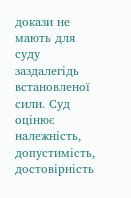докази не мають для суду заздалегідь встановленої сили. Суд оцінює належність, допустимість, достовірність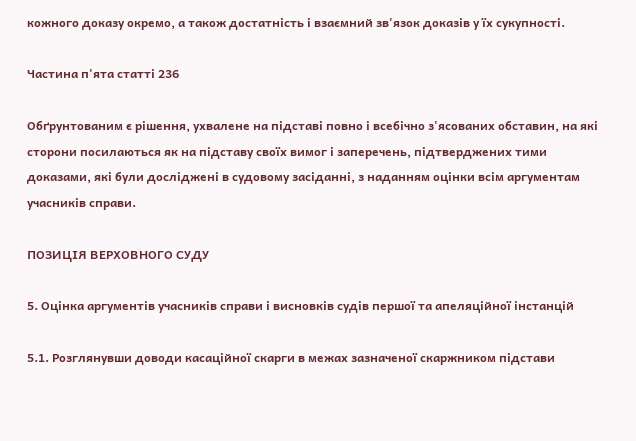кожного доказу окремо, а також достатність і взаємний зв'язок доказів у їх сукупності.

Частина п'ята статті 236

Обґрунтованим є рішення, ухвалене на підставі повно і всебічно з'ясованих обставин, на які сторони посилаються як на підставу своїх вимог і заперечень, підтверджених тими доказами, які були досліджені в судовому засіданні, з наданням оцінки всім аргументам учасників справи.

ПОЗИЦІЯ ВЕРХОВНОГО СУДУ

5. Оцінка аргументів учасників справи і висновків судів першої та апеляційної інстанцій

5.1. Розглянувши доводи касаційної скарги в межах зазначеної скаржником підстави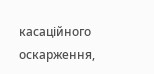касаційного оскарження,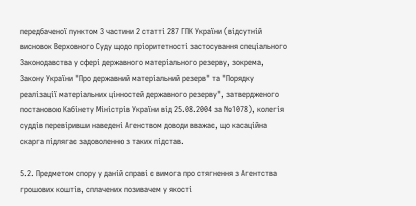передбаченої пунктом 3 частини 2 статті 287 ГПК України (відсутній висновок Верховного Суду щодо пріоритетності застосування спеціального Законодавства у сфері державного матеріального резерву, зокрема, Закону України "Про державний матеріальний резерв" та "Порядку реалізації матеріальних цінностей державного резерву", затвердженого постановою Кабінету Міністрів України від 25.08.2004 за №1078), колегія суддів перевіривши наведені Агенством доводи вважає, що касаційна скарга підлягає задоволенню з таких підстав.

5.2. Предметом спору у даній справі є вимога про стягнення з Агентства грошових коштів, сплачених позивачем у якості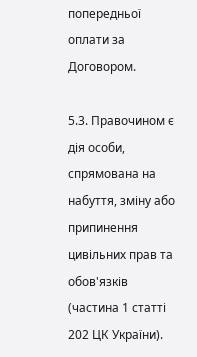попередньої оплати за Договором.

5.3. Правочином є дія особи, спрямована на набуття, зміну або припинення цивільних прав та обов'язків (частина 1 статті 202 ЦК України).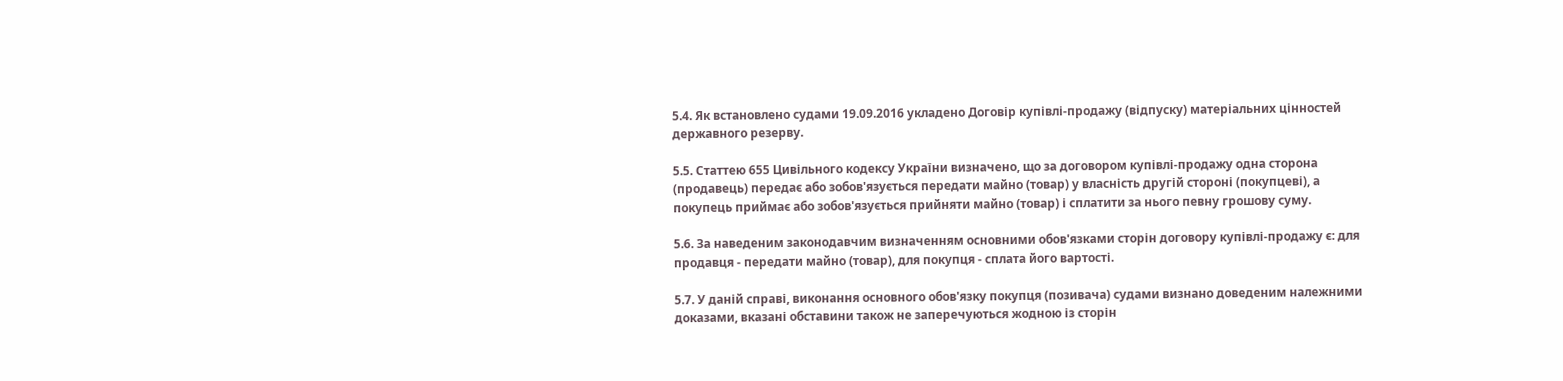5.4. Як встановлено судами 19.09.2016 укладено Договір купівлі-продажу (відпуску) матеріальних цінностей державного резерву.

5.5. Статтею 655 Цивільного кодексу України визначено, що за договором купівлі-продажу одна сторона (продавець) передає або зобов'язується передати майно (товар) у власність другій стороні (покупцеві), а покупець приймає або зобов'язується прийняти майно (товар) і сплатити за нього певну грошову суму.

5.6. За наведеним законодавчим визначенням основними обов'язками сторін договору купівлі-продажу є: для продавця - передати майно (товар), для покупця - сплата його вартості.

5.7. У даній справі, виконання основного обов'язку покупця (позивача) судами визнано доведеним належними доказами, вказані обставини також не заперечуються жодною із сторін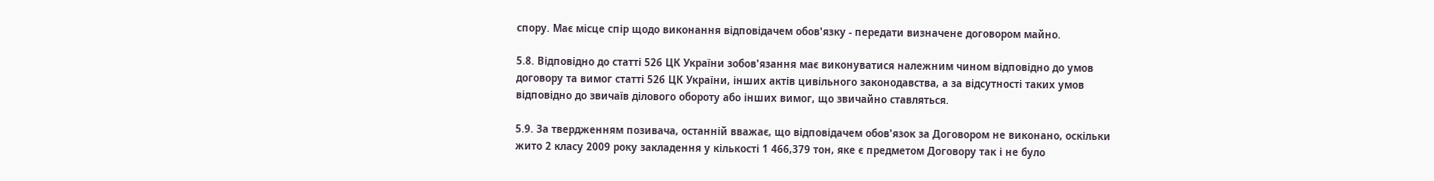спору. Має місце спір щодо виконання відповідачем обов'язку - передати визначене договором майно.

5.8. Відповідно до статті 526 ЦК України зобов'язання має виконуватися належним чином відповідно до умов договору та вимог статті 526 ЦК України, інших актів цивільного законодавства, а за відсутності таких умов відповідно до звичаїв ділового обороту або інших вимог, що звичайно ставляться.

5.9. За твердженням позивача, останній вважає, що відповідачем обов'язок за Договором не виконано, оскільки жито 2 класу 2009 року закладення у кількості 1 466,379 тон, яке є предметом Договору так і не було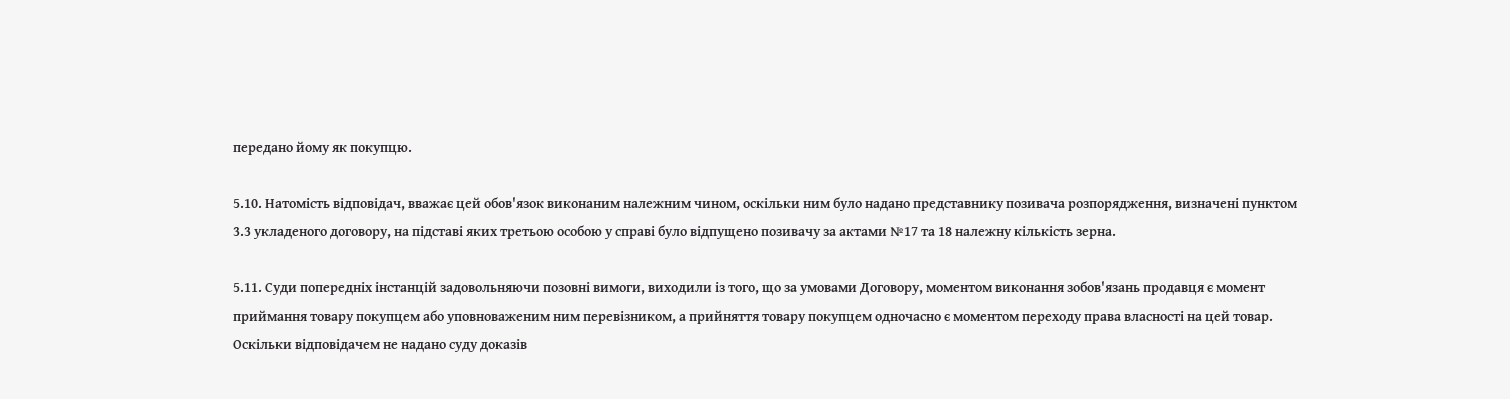передано йому як покупцю.

5.10. Натомість відповідач, вважає цей обов'язок виконаним належним чином, оскільки ним було надано представнику позивача розпорядження, визначені пунктом
3.3 укладеного договору, на підставі яких третьою особою у справі було відпущено позивачу за актами №17 та 18 належну кількість зерна.

5.11. Суди попередніх інстанцій задовольняючи позовні вимоги, виходили із того, що за умовами Договору, моментом виконання зобов'язань продавця є момент приймання товару покупцем або уповноваженим ним перевізником, а прийняття товару покупцем одночасно є моментом переходу права власності на цей товар. Оскільки відповідачем не надано суду доказів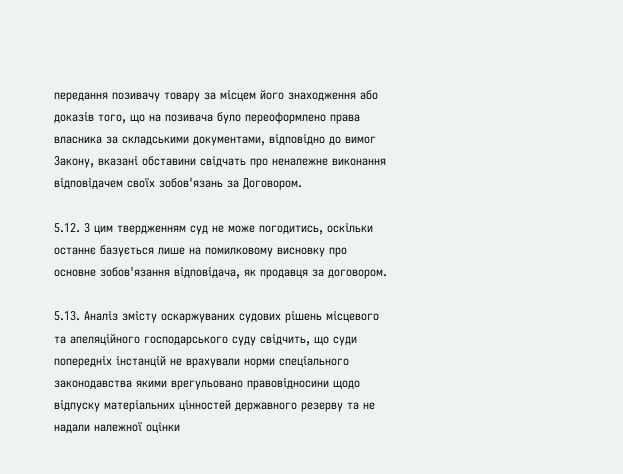передання позивачу товару за місцем його знаходження або доказів того, що на позивача було переоформлено права власника за складськими документами, відповідно до вимог Закону, вказані обставини свідчать про неналежне виконання відповідачем своїх зобов'язань за Договором.

5.12. З цим твердженням суд не може погодитись, оскільки останнє базується лише на помилковому висновку про основне зобов'язання відповідача, як продавця за договором.

5.13. Аналіз змісту оскаржуваних судових рішень місцевого та апеляційного господарського суду свідчить, що суди попередніх інстанцій не врахували норми спеціального законодавства якими врегульовано правовідносини щодо відпуску матеріальних цінностей державного резерву та не надали належної оцінки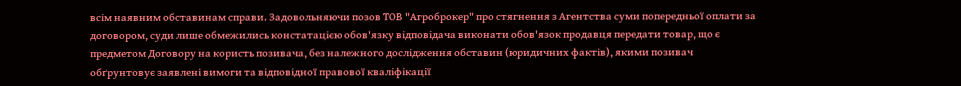всім наявним обставинам справи. Задовольняючи позов ТОВ "Агроброкер" про стягнення з Агентства суми попередньої оплати за договором, суди лише обмежились констатацією обов'язку відповідача виконати обов'язок продавця передати товар, що є предметом Договору на користь позивача, без належного дослідження обставин (юридичних фактів), якими позивач обґрунтовує заявлені вимоги та відповідної правової кваліфікації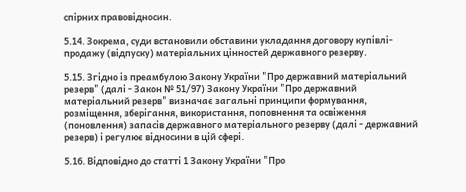спірних правовідносин.

5.14. Зокрема, суди встановили обставини укладання договору купівлі-продажу (відпуску) матеріальних цінностей державного резерву.

5.15. Згідно із преамбулою Закону України "Про державний матеріальний резерв" (далі - Закон № 51/97) Закону України "Про державний матеріальний резерв" визначає загальні принципи формування, розміщення, зберігання, використання, поповнення та освіження (поновлення) запасів державного матеріального резерву (далі - державний резерв) і регулює відносини в цій сфері.

5.16. Відповідно до статті 1 Закону України "Про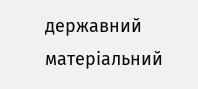державний матеріальний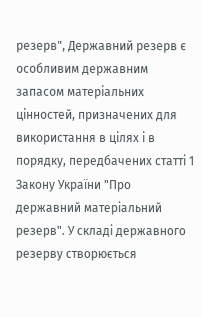резерв", Державний резерв є особливим державним запасом матеріальних цінностей, призначених для використання в цілях і в порядку, передбачених статті 1 Закону України "Про державний матеріальний резерв". У складі державного резерву створюється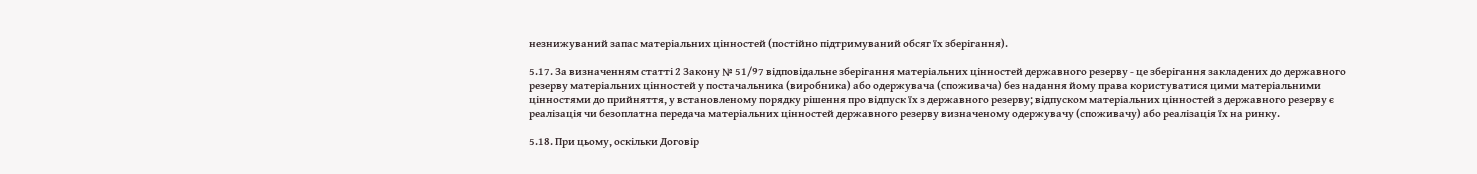незнижуваний запас матеріальних цінностей (постійно підтримуваний обсяг їх зберігання).

5.17. За визначенням статті 2 Закону № 51/97 відповідальне зберігання матеріальних цінностей державного резерву - це зберігання закладених до державного резерву матеріальних цінностей у постачальника (виробника) або одержувача (споживача) без надання йому права користуватися цими матеріальними цінностями до прийняття, у встановленому порядку рішення про відпуск їх з державного резерву; відпуском матеріальних цінностей з державного резерву є реалізація чи безоплатна передача матеріальних цінностей державного резерву визначеному одержувачу (споживачу) або реалізація їх на ринку.

5.18. При цьому, оскільки Договір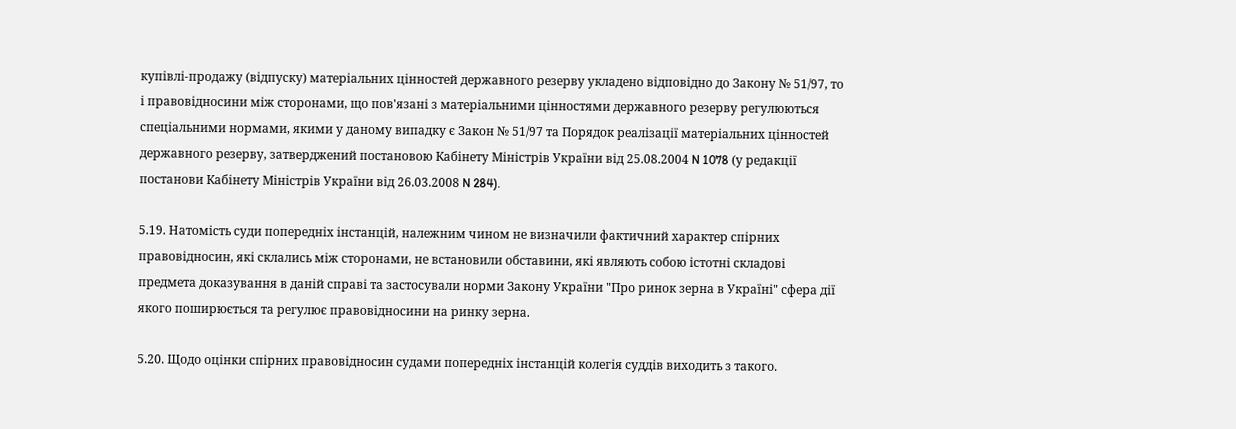купівлі-продажу (відпуску) матеріальних цінностей державного резерву укладено відповідно до Закону № 51/97, то і правовідносини між сторонами, що пов'язані з матеріальними цінностями державного резерву регулюються спеціальними нормами, якими у даному випадку є Закон № 51/97 та Порядок реалізації матеріальних цінностей державного резерву, затверджений постановою Кабінету Міністрів України від 25.08.2004 N 1078 (у редакції постанови Кабінету Міністрів України від 26.03.2008 N 284).

5.19. Натомість суди попередніх інстанцій, належним чином не визначили фактичний характер спірних правовідносин, які склались між сторонами, не встановили обставини, які являють собою істотні складові предмета доказування в даній справі та застосували норми Закону України "Про ринок зерна в Україні" сфера дії якого поширюється та регулює правовідносини на ринку зерна.

5.20. Щодо оцінки спірних правовідносин судами попередніх інстанцій колегія суддів виходить з такого.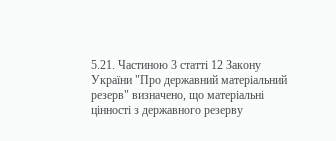5.21. Частиною 3 статті 12 Закону України "Про державний матеріальний резерв" визначено, що матеріальні цінності з державного резерву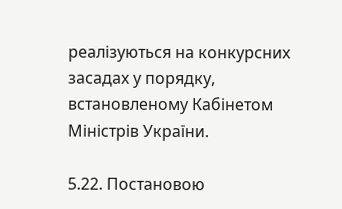реалізуються на конкурсних засадах у порядку, встановленому Кабінетом Міністрів України.

5.22. Постановою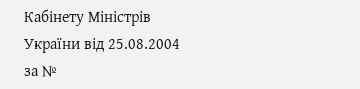Кабінету Міністрів України від 25.08.2004 за №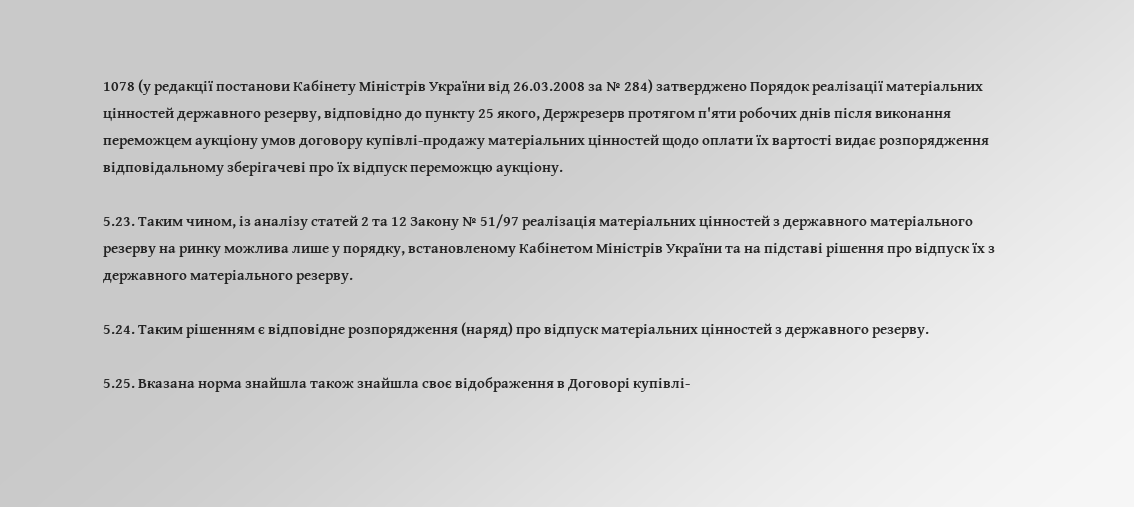1078 (у редакції постанови Кабінету Міністрів України від 26.03.2008 за № 284) затверджено Порядок реалізації матеріальних цінностей державного резерву, відповідно до пункту 25 якого, Держрезерв протягом п'яти робочих днів після виконання переможцем аукціону умов договору купівлі-продажу матеріальних цінностей щодо оплати їх вартості видає розпорядження відповідальному зберігачеві про їх відпуск переможцю аукціону.

5.23. Таким чином, із аналізу статей 2 та 12 Закону № 51/97 реалізація матеріальних цінностей з державного матеріального резерву на ринку можлива лише у порядку, встановленому Кабінетом Міністрів України та на підставі рішення про відпуск їх з державного матеріального резерву.

5.24. Таким рішенням є відповідне розпорядження (наряд) про відпуск матеріальних цінностей з державного резерву.

5.25. Вказана норма знайшла також знайшла своє відображення в Договорі купівлі-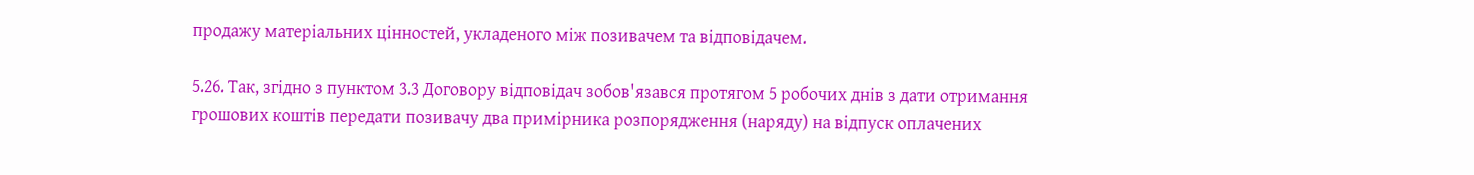продажу матеріальних цінностей, укладеного між позивачем та відповідачем.

5.26. Так, згідно з пунктом 3.3 Договору відповідач зобов'язався протягом 5 робочих днів з дати отримання грошових коштів передати позивачу два примірника розпорядження (наряду) на відпуск оплачених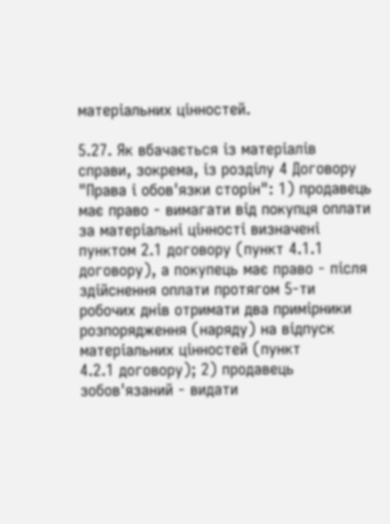матеріальних цінностей.

5.27. Як вбачається із матеріалів справи, зокрема, із розділу 4 Договору "Права і обов'язки сторін": 1) продавець має право - вимагати від покупця оплати за матеріальні цінності визначені пунктом 2.1 договору (пункт 4.1.1 договору), а покупець має право - після здійснення оплати протягом 5-ти робочих днів отримати два примірники розпорядження (наряду) на відпуск матеріальних цінностей (пункт
4.2.1 договору); 2) продавець зобов'язаний - видати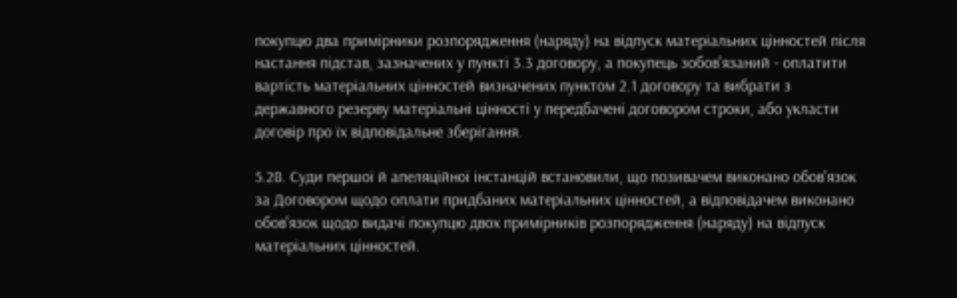покупцю два примірники розпорядження (наряду) на відпуск матеріальних цінностей після настання підстав, зазначених у пункті 3.3 договору, а покупець зобов'язаний - оплатити вартість матеріальних цінностей визначених пунктом 2.1 договору та вибрати з державного резерву матеріальні цінності у передбачені договором строки, або укласти договір про їх відповідальне зберігання.

5.28. Суди першої й апеляційної інстанцій встановили, що позивачем виконано обов'язок за Договором щодо оплати придбаних матеріальних цінностей, а відповідачем виконано обов'язок щодо видачі покупцю двох примірників розпорядження (наряду) на відпуск матеріальних цінностей.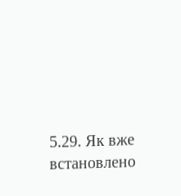5.29. Як вже встановлено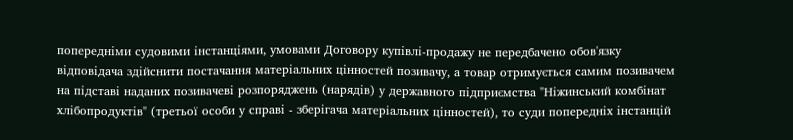попередніми судовими інстанціями, умовами Договору купівлі-продажу не передбачено обов'язку відповідача здійснити постачання матеріальних цінностей позивачу, а товар отримується самим позивачем на підставі наданих позивачеві розпоряджень (нарядів) у державного підприємства "Ніжинський комбінат хлібопродуктів" (третьої особи у справі - зберігача матеріальних цінностей), то суди попередніх інстанцій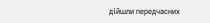дійшли передчасних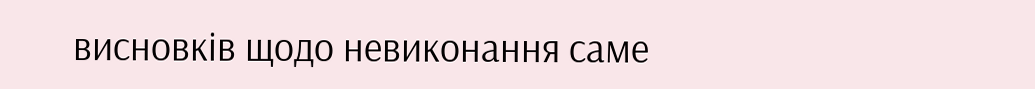висновків щодо невиконання саме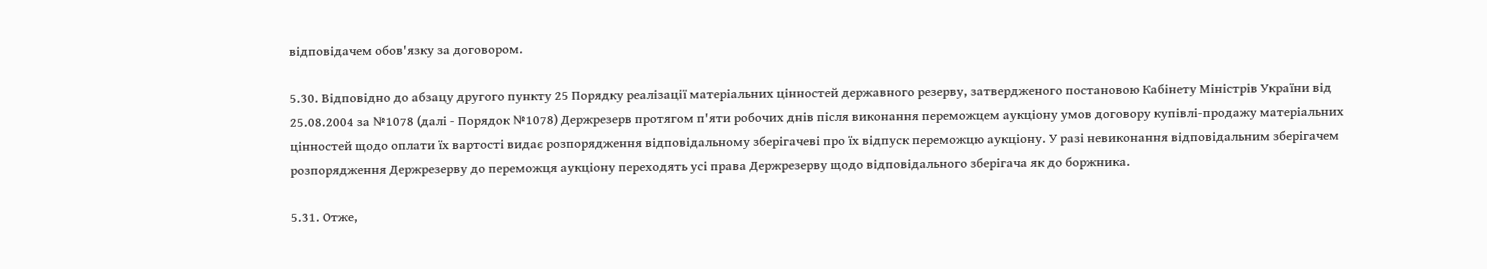відповідачем обов'язку за договором.

5.30. Відповідно до абзацу другого пункту 25 Порядку реалізації матеріальних цінностей державного резерву, затвердженого постановою Кабінету Міністрів України від 25.08.2004 за №1078 (далі - Порядок №1078) Держрезерв протягом п'яти робочих днів після виконання переможцем аукціону умов договору купівлі-продажу матеріальних цінностей щодо оплати їх вартості видає розпорядження відповідальному зберігачеві про їх відпуск переможцю аукціону. У разі невиконання відповідальним зберігачем розпорядження Держрезерву до переможця аукціону переходять усі права Держрезерву щодо відповідального зберігача як до боржника.

5.31. Отже,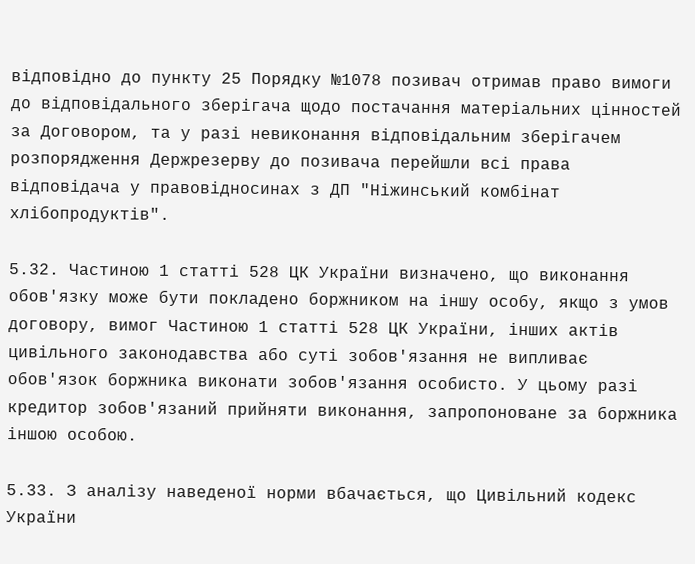відповідно до пункту 25 Порядку №1078 позивач отримав право вимоги до відповідального зберігача щодо постачання матеріальних цінностей за Договором, та у разі невиконання відповідальним зберігачем розпорядження Держрезерву до позивача перейшли всі права відповідача у правовідносинах з ДП "Ніжинський комбінат хлібопродуктів".

5.32. Частиною 1 статті 528 ЦК України визначено, що виконання обов'язку може бути покладено боржником на іншу особу, якщо з умов договору, вимог Частиною 1 статті 528 ЦК України, інших актів цивільного законодавства або суті зобов'язання не випливає обов'язок боржника виконати зобов'язання особисто. У цьому разі кредитор зобов'язаний прийняти виконання, запропоноване за боржника іншою особою.

5.33. З аналізу наведеної норми вбачається, що Цивільний кодекс України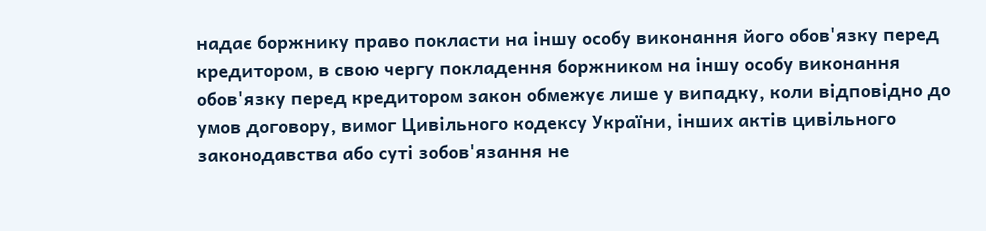надає боржнику право покласти на іншу особу виконання його обов'язку перед кредитором, в свою чергу покладення боржником на іншу особу виконання обов'язку перед кредитором закон обмежує лише у випадку, коли відповідно до умов договору, вимог Цивільного кодексу України, інших актів цивільного законодавства або суті зобов'язання не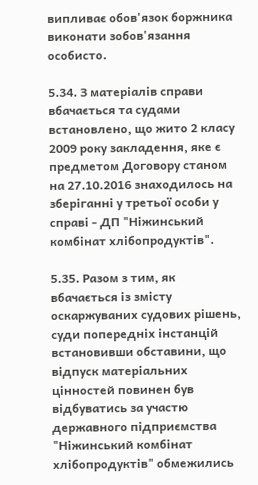випливає обов'язок боржника виконати зобов'язання особисто.

5.34. З матеріалів справи вбачається та судами встановлено, що жито 2 класу 2009 року закладення, яке є предметом Договору станом на 27.10.2016 знаходилось на зберіганні у третьої особи у справі - ДП "Ніжинський комбінат хлібопродуктів".

5.35. Разом з тим, як вбачається із змісту оскаржуваних судових рішень, суди попередніх інстанцій встановивши обставини, що відпуск матеріальних цінностей повинен був відбуватись за участю державного підприємства "Ніжинський комбінат хлібопродуктів" обмежились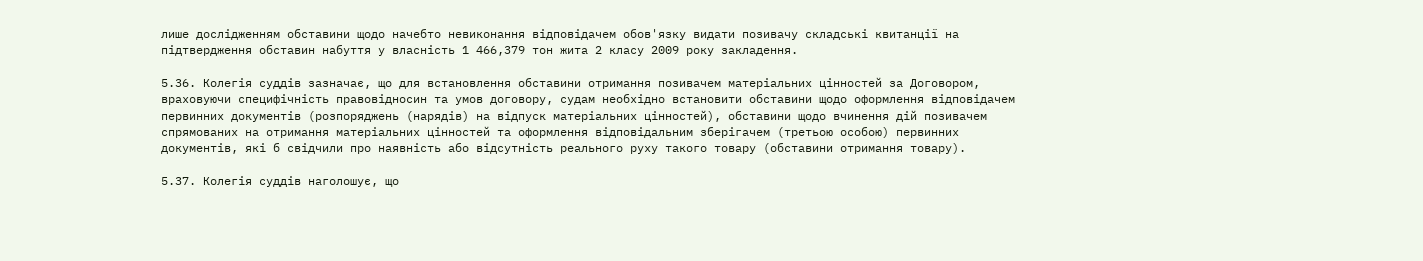лише дослідженням обставини щодо начебто невиконання відповідачем обов'язку видати позивачу складські квитанції на підтвердження обставин набуття у власність 1 466,379 тон жита 2 класу 2009 року закладення.

5.36. Колегія суддів зазначає, що для встановлення обставини отримання позивачем матеріальних цінностей за Договором, враховуючи специфічність правовідносин та умов договору, судам необхідно встановити обставини щодо оформлення відповідачем первинних документів (розпоряджень (нарядів) на відпуск матеріальних цінностей), обставини щодо вчинення дій позивачем спрямованих на отримання матеріальних цінностей та оформлення відповідальним зберігачем (третьою особою) первинних документів, які б свідчили про наявність або відсутність реального руху такого товару (обставини отримання товару).

5.37. Колегія суддів наголошує, що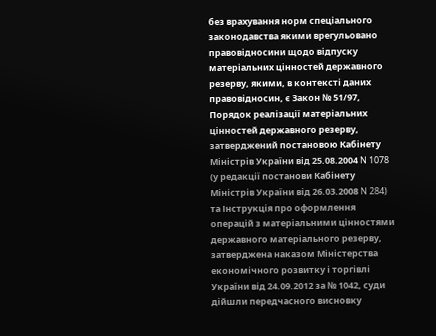без врахування норм спеціального законодавства якими врегульовано правовідносини щодо відпуску матеріальних цінностей державного резерву, якими, в контексті даних правовідносин, є Закон № 51/97, Порядок реалізації матеріальних цінностей державного резерву, затверджений постановою Кабінету Міністрів України від 25.08.2004 N 1078 (у редакції постанови Кабінету Міністрів України від 26.03.2008 N 284) та Інструкція про оформлення операцій з матеріальними цінностями державного матеріального резерву, затверджена наказом Міністерства економічного розвитку і торгівлі України від 24.09.2012 за № 1042, суди дійшли передчасного висновку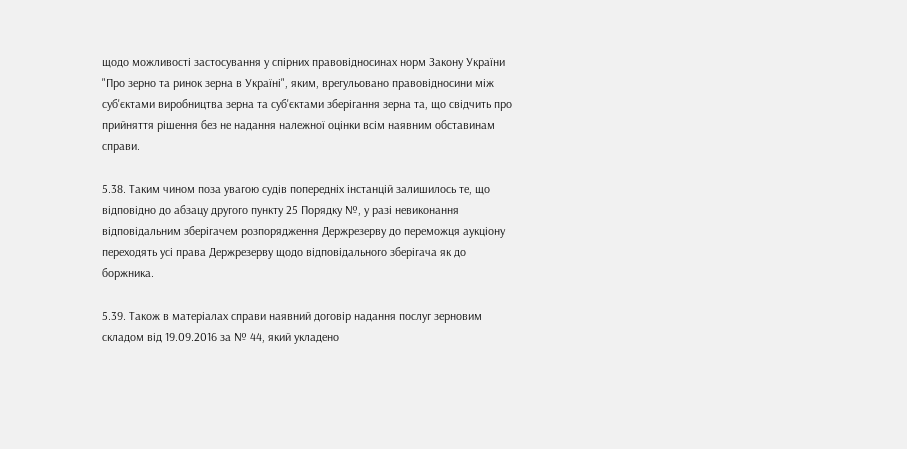щодо можливості застосування у спірних правовідносинах норм Закону України "Про зерно та ринок зерна в Україні", яким, врегульовано правовідносини між суб'єктами виробництва зерна та суб'єктами зберігання зерна та, що свідчить про прийняття рішення без не надання належної оцінки всім наявним обставинам справи.

5.38. Таким чином поза увагою судів попередніх інстанцій залишилось те, що відповідно до абзацу другого пункту 25 Порядку №, у разі невиконання відповідальним зберігачем розпорядження Держрезерву до переможця аукціону переходять усі права Держрезерву щодо відповідального зберігача як до боржника.

5.39. Також в матеріалах справи наявний договір надання послуг зерновим складом від 19.09.2016 за № 44, який укладено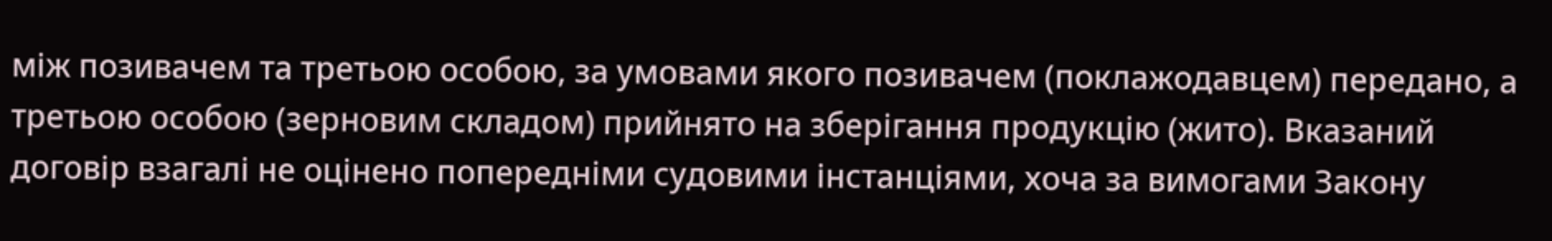між позивачем та третьою особою, за умовами якого позивачем (поклажодавцем) передано, а третьою особою (зерновим складом) прийнято на зберігання продукцію (жито). Вказаний договір взагалі не оцінено попередніми судовими інстанціями, хоча за вимогами Закону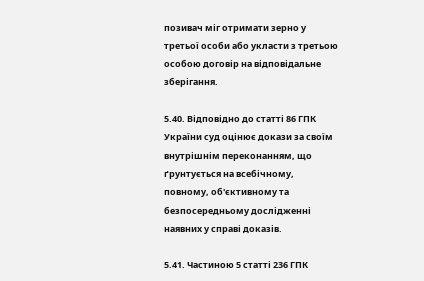позивач міг отримати зерно у третьої особи або укласти з третьою особою договір на відповідальне зберігання.

5.40. Відповідно до статті 86 ГПК України суд оцінює докази за своїм внутрішнім переконанням, що ґрунтується на всебічному, повному, об'єктивному та безпосередньому дослідженні наявних у справі доказів.

5.41. Частиною 5 статті 236 ГПК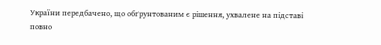України передбачено, що обґрунтованим є рішення, ухвалене на підставі повно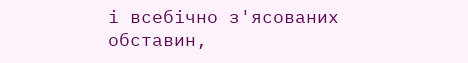і всебічно з'ясованих обставин,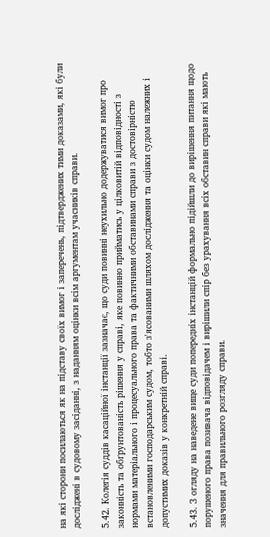на які сторони посилаються як на підставу своїх вимог і заперечень, підтверджених тими доказами, які були досліджені в судовому засіданні, з наданням оцінки всім аргументам учасників справи.

5.42. Колегія суддів касаційної інстанції зазначає, що суди повинні неухильно додержуватися вимог про законність та обґрунтованість рішення у справі, яке повинно прийматись у цілковитій відповідності з нормами матеріального і процесуального права та фактичними обставинами справи з достовірністю встановленими господарським судом, тобто з'ясованими шляхом дослідження та оцінки судом належних і допустимих доказів у конкретній справі.

5.43. З огляду на наведене вище суди попередніх інстанцій формально підійшли до вирішення питання щодо порушеного права позивача відповідачем і вирішили спір без урахування всіх обставин справи які мають значення для правильного розгляду справи.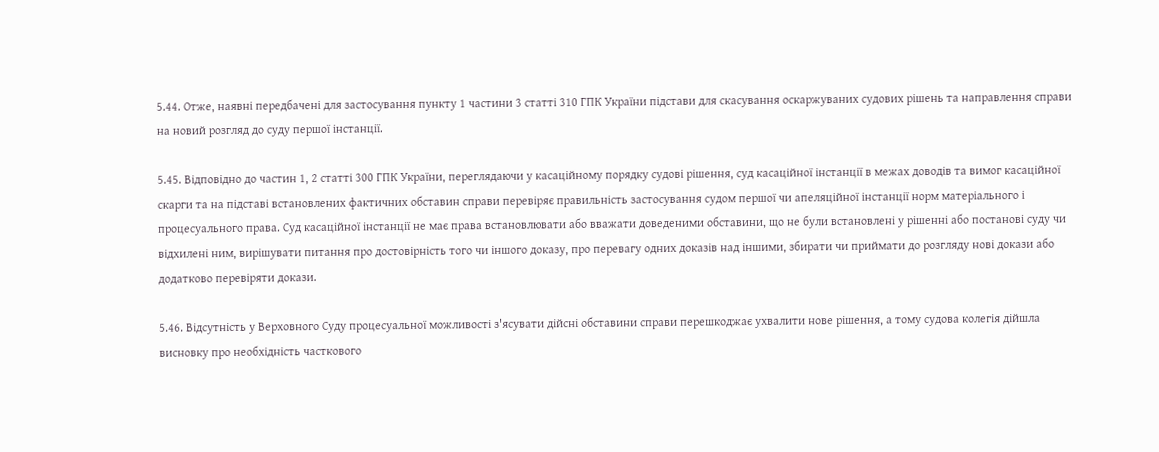5.44. Отже, наявні передбачені для застосування пункту 1 частини 3 статті 310 ГПК України підстави для скасування оскаржуваних судових рішень та направлення справи на новий розгляд до суду першої інстанції.

5.45. Відповідно до частин 1, 2 статті 300 ГПК України, переглядаючи у касаційному порядку судові рішення, суд касаційної інстанції в межах доводів та вимог касаційної скарги та на підставі встановлених фактичних обставин справи перевіряє правильність застосування судом першої чи апеляційної інстанції норм матеріального і процесуального права. Суд касаційної інстанції не має права встановлювати або вважати доведеними обставини, що не були встановлені у рішенні або постанові суду чи відхилені ним, вирішувати питання про достовірність того чи іншого доказу, про перевагу одних доказів над іншими, збирати чи приймати до розгляду нові докази або додатково перевіряти докази.

5.46. Відсутність у Верховного Суду процесуальної можливості з'ясувати дійсні обставини справи перешкоджає ухвалити нове рішення, а тому судова колегія дійшла висновку про необхідність часткового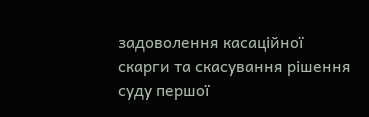задоволення касаційної скарги та скасування рішення суду першої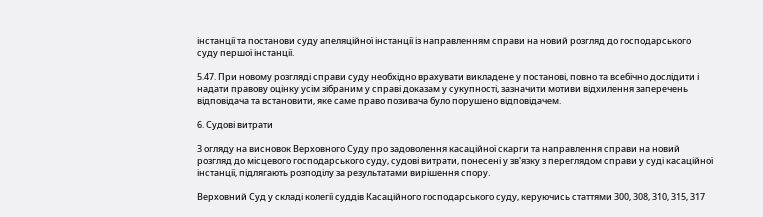інстанції та постанови суду апеляційної інстанції із направленням справи на новий розгляд до господарського суду першої інстанції.

5.47. При новому розгляді справи суду необхідно врахувати викладене у постанові, повно та всебічно дослідити і надати правову оцінку усім зібраним у справі доказам у сукупності, зазначити мотиви відхилення заперечень відповідача та встановити, яке саме право позивача було порушено відповідачем.

6. Судові витрати

З огляду на висновок Верховного Суду про задоволення касаційної скарги та направлення справи на новий розгляд до місцевого господарського суду, судові витрати, понесені у зв'язку з переглядом справи у суді касаційної інстанції, підлягають розподілу за результатами вирішення спору.

Верховний Суд у складі колегії суддів Касаційного господарського суду, керуючись статтями 300, 308, 310, 315, 317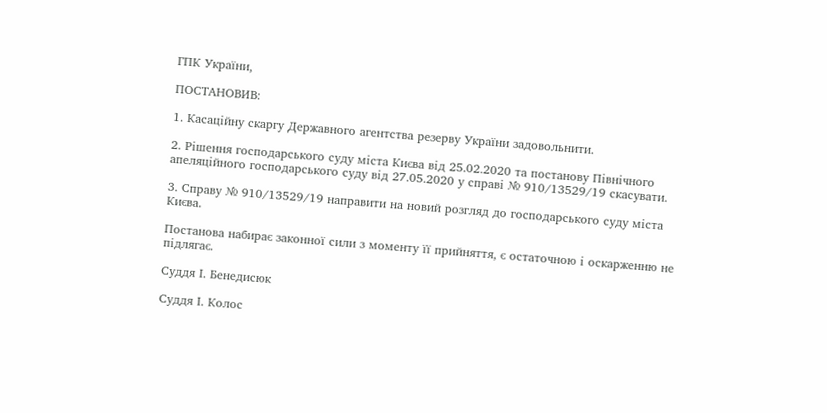ГПК України,

ПОСТАНОВИВ:

1. Касаційну скаргу Державного агентства резерву України задовольнити.

2. Рішення господарського суду міста Києва від 25.02.2020 та постанову Північного апеляційного господарського суду від 27.05.2020 у справі № 910/13529/19 скасувати.

3. Справу № 910/13529/19 направити на новий розгляд до господарського суду міста Києва.

Постанова набирає законної сили з моменту її прийняття, є остаточною і оскарженню не підлягає.

Суддя І. Бенедисюк

Суддя І. Колос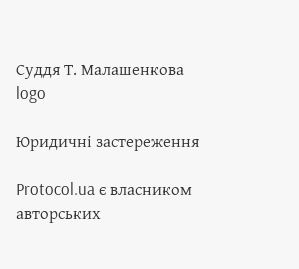Суддя Т. Малашенкова
logo

Юридичні застереження

Protocol.ua є власником авторських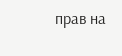прав на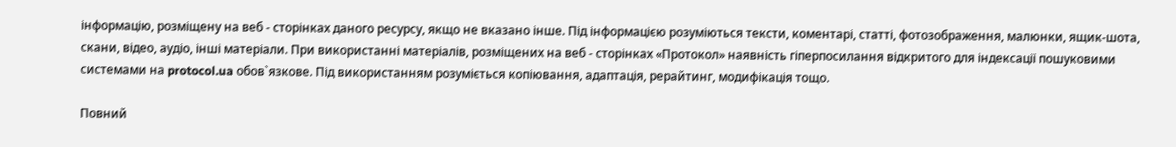інформацію, розміщену на веб - сторінках даного ресурсу, якщо не вказано інше. Під інформацією розуміються тексти, коментарі, статті, фотозображення, малюнки, ящик-шота, скани, відео, аудіо, інші матеріали. При використанні матеріалів, розміщених на веб - сторінках «Протокол» наявність гіперпосилання відкритого для індексації пошуковими системами на protocol.ua обов`язкове. Під використанням розуміється копіювання, адаптація, рерайтинг, модифікація тощо.

Повний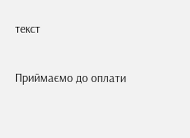текст

Приймаємо до оплати